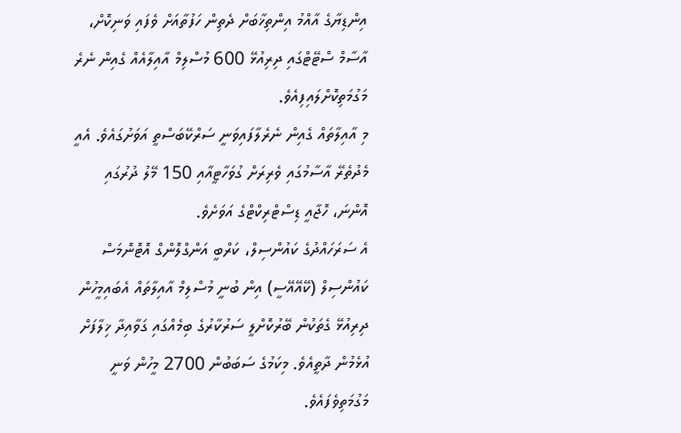އިންޑިޔާގެ އާއްމު އިންތިޚާބަށް ދެތިން ހަފުތާއަށް ވެފައި ވަނިކޮށް، އާސާމް ސްޓޭޓްގައި ދިރިއުޅޭ 600 މުސްލިމް އާއިލާއެއް ގެއިން ނެރެ މަގުމަތިކޮށްލައިފިއެވެ.
މި އާއިލާތައް ގެއިން ނެރެލާފައިވަނީ ސަރްކޭބަސްތީ އަވަށުގައެވެ. އެއީ މެދުތެރޭ އާސާމުގައި ވެރިރަށް ގުވަހާޓީއާއި 150 މޭލު ދުރުގައި އޮންނަ، ހޮޖާއީ ޑިސްޓްރިކްޓްގެ އަވަށެވެ.
އެ ސަރަހައްދުގެ ކައުންސިލް، ކަރްބީ އަންގްލޮންގް އޮޓޮނޮމަސް ކައުންސިލް (ކޭއޭއޭސީ) އިން ބުނީ މުސްލިމް އާއިލާތައް އެބައިމީހުން ދިރިއުޅޭ ގެތަކުން ބޭރުކޮށްލީ ސަރުކާރުގެ ބިމެއްގައި ގަވާއިދާ ޚިލާފަށް އުޅެމުން ދާތީއެވެ. މިކަމުގެ ސަބަބުން 2700 މީހުން ވަނީ މަގުމަތިވެފައެވެ.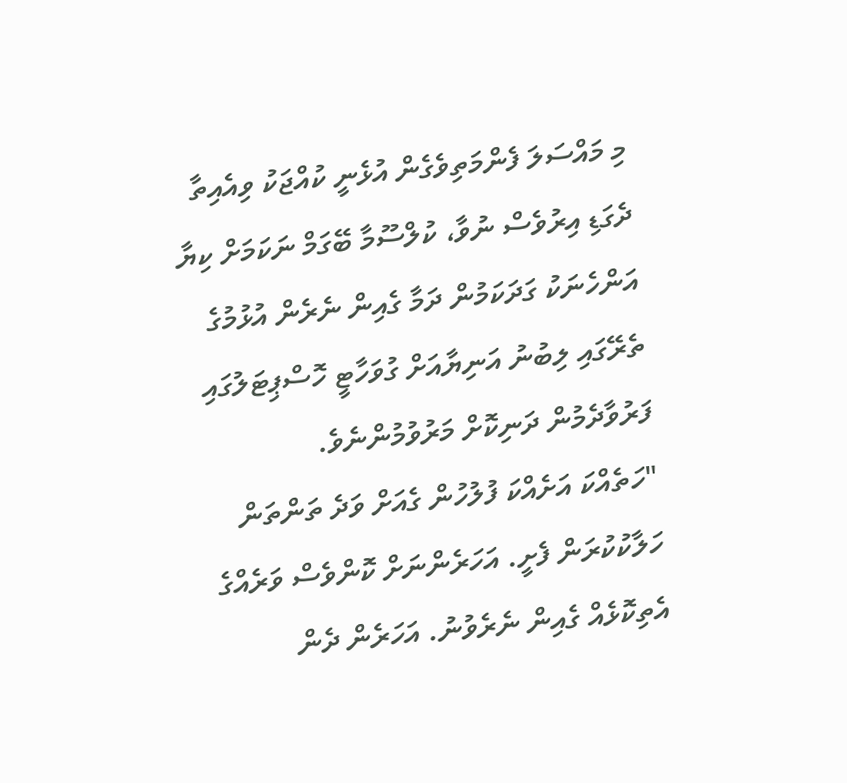މި މައްސަލަ ފެންމަތިވެގެން އުޅެނީ ކުއްޖަކު ވިއެއިތާ ދެގަޑި އިރުވެސް ނުވާ، ކުލްސޫމާ ބޭގަމް ނަކަމަށް ކިޔާ އަންހެނަކު ގަދަކަމުން ދަމާ ގެއިން ނެރެން އުޅުމުގެ ތެރޭގައި ލިބުނު އަނިޔާއަށް ގުވަހާޓީ ހޮސްޕިޓަލުގައި ފަރުވާދެމުން ދަނިކޮށް މަރުވުމުންނެވެ.
"ހަތެއްކަ އަށެއްކަ ފުލުހުން ގެއަށް ވަދެ ތަންތަން ހަލާކުކުރަން ފެށީ. އަހަރެންނަށް ކޮންވެސް ވަރެއްގެ އެތިކޮޅެއް ގެއިން ނެރެވުނު. އަހަރެން ދެން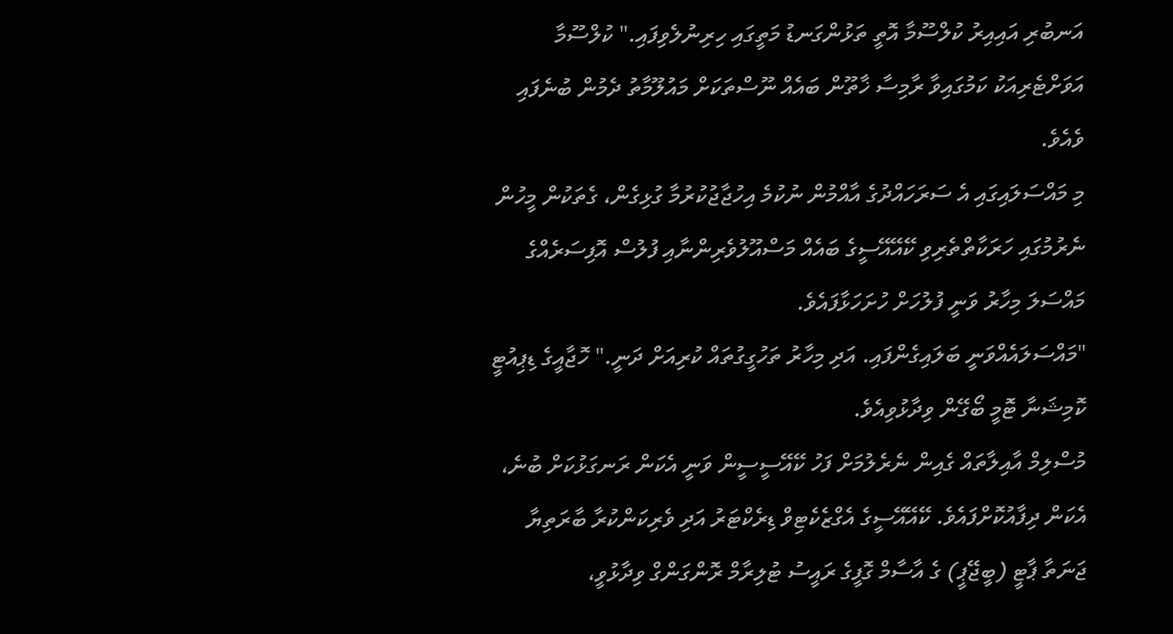އަނބުރި އައިއިރު ކުލްސޫމާ އޮތީ ތަޅުންގަނޑު މަތީގައި ހިރިނުލެވިފައި." ކުލްސޫމާ އަވަށްޓެރިއަކު ކަމުގައިވާ ރާމިސާ ޚާތޫން ބައެއް ނޫސްތަކަށް މައުލޫމާތު ދެމުން ބުނެފައި ވެއެވެ.
މި މައްސަލައިގައި އެ ސަރަހައްދުގެ އާއްމުން ނުކުމެ އިހުޖާޖުކުރުމާ ގުޅިގެން، ގެތަކުން މީހުން ނެރުމުގައި ހަރަކާތްތެރިވި ކޭއޭއޭސީގެ ބައެއް މަސްއޫލުވެރިންނާއި ފުލުސް އޮފިސަރެއްގެ މައްސަލަ މިހާރު ވަނީ ފުލުހަށް ހުށަހަޅާފައެވެ.
"މައްސަލައެއްވަނީ ބަލައިގެންފައި. އަދި މިހާރު ތަހުގީގުތައް ކުރިއަށް ދަނީ." ހޮޖާއީގެ ޑިޕިއުޓީ ކޮމިޝަނާ ޓޮމީ ބޯގޭން ވިދާޅުވިއެވެ.
މުސްލިމް އާއިލާތައް ގެއިން ނެރެލުމަށް ފަހު ކޭއޭސީސީން ވަނީ އެކަން ރަނގަޅުކަށް ބުނެ، އެކަން ދިފާއުކޮށްފައެވެ. ކޭއޭއޭސީގެ އެގްޒެކެޓިވް ޑިރެކްޓަރު އަދި ވެރިކަންކުރާ ބާރަތިޔާ ޖަނަތާ ޕާޓީ (ބީޖޭޕީ) ގެ އާސާމް ގޮފީގެ ރައީސު ޓުލިރާމް ރޮންގަންގް ވިދާޅުވީ،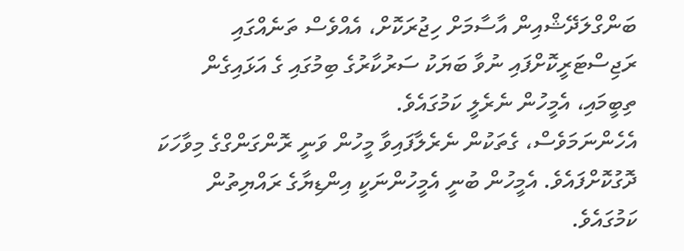ބަންގްލަދޭޝްއިން އާސާމަށް ހިޖުރަކޮށް، އެއްވެސް ތަނެއްގައި ރަޖިސްޓަރީކޮށްފައި ނުވާ ބަޔަކު ސަރުކާރުގެ ބިމުގައި ގެ އަޅައިގެން ތިބީމައި، އެމީހުން ނެރެލީ ކަމުގައެވެ.
އެހެންނަމަވެސް، ގެތަކުން ނެރެލާފައިވާ މީހުން ވަނީ ރޮންގަންގްގެ މިވާހަކަ ދޮގުކޮށްފައެވެ. އެމީހުން ބުނީ އެމީހުންނަކީ އިންޑިޔާގެ ރައްޔިތުން ކަމުގައެވެ.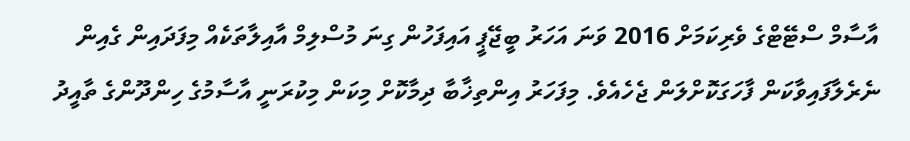އާސާމް ސްޓޭޓްގެ ވެރިކަމަށް 2016 ވަނަ އަހަރު ބީޖޭޕީ އައިފަހުން ގިނަ މުސްލިމް އާއިލާތަކެއް މިފަދައިން ގެއިން ނެރެލާފައިވާކަން ފާހަގަކޮށްލަން ޖެހެއެވެ. މިފަހަރު އިންތިޚާބާ ދިމާކޮށް މިކަން މިކުރަނީ އާސާމުގެ ހިންދޫންގެ ތާއީދު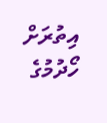އިތުރަށް ހޯދުމުގެ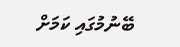ބޭނުމުގައި ކަމަށް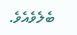ބެލެވެއެވެ.